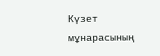Күзет мұнарасының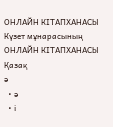ОНЛАЙН КІТАПХАНАСЫ
Күзет мұнарасының
ОНЛАЙН КІТАПХАНАСЫ
Қазақ
ә
  • ә
  • і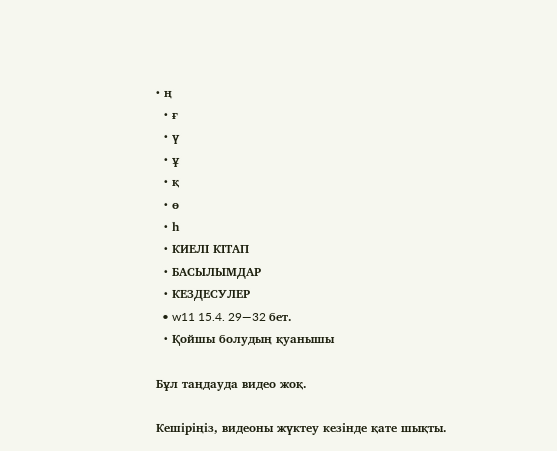• ң
  • ғ
  • ү
  • ұ
  • қ
  • ө
  • һ
  • КИЕЛІ КІТАП
  • БАСЫЛЫМДАР
  • КЕЗДЕСУЛЕР
  • w11 15.4. 29—32 бет.
  • Қойшы болудың қуанышы

Бұл таңдауда видео жоқ.

Кешіріңіз, видеоны жүктеу кезінде қате шықты.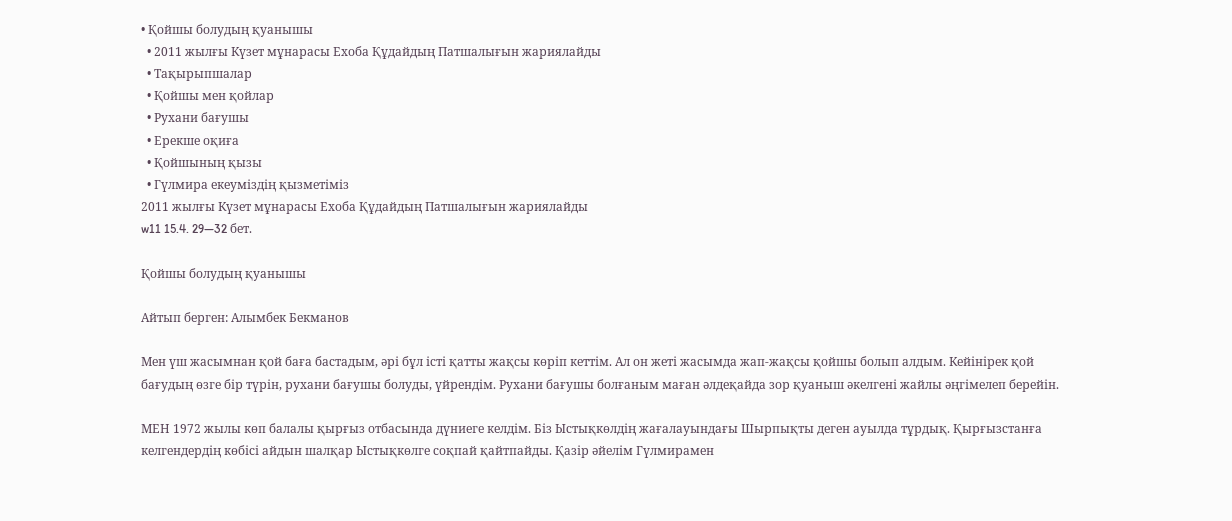• Қойшы болудың қуанышы
  • 2011 жылғы Күзет мұнарасы Ехоба Құдайдың Патшалығын жариялайды
  • Тақырыпшалар
  • Қойшы мен қойлар
  • Рухани бағушы
  • Ерекше оқиға
  • Қойшының қызы
  • Гүлмира екеуміздің қызметіміз
2011 жылғы Күзет мұнарасы Ехоба Құдайдың Патшалығын жариялайды
w11 15.4. 29—32 бет.

Қойшы болудың қуанышы

Айтып берген: Алымбек Бекманов

Мен үш жасымнан қой баға бастадым, әрі бұл істі қатты жақсы көріп кеттім. Ал он жеті жасымда жап-жақсы қойшы болып алдым. Кейінірек қой бағудың өзге бір түрін, рухани бағушы болуды, үйрендім. Рухани бағушы болғаным маған әлдеқайда зор қуаныш әкелгені жайлы әңгімелеп берейін.

МЕН 1972 жылы көп балалы қырғыз отбасында дүниеге келдім. Біз Ыстықкөлдің жағалауындағы Шырпықты деген ауылда тұрдық. Қырғызстанға келгендердің көбісі айдын шалқар Ыстықкөлге соқпай қайтпайды. Қазір әйелім Гүлмирамен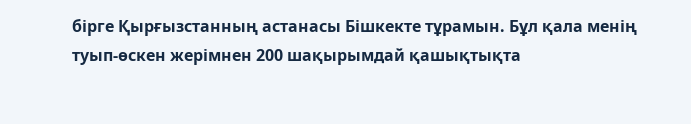бірге Қырғызстанның астанасы Бішкекте тұрамын. Бұл қала менің туып-өскен жерімнен 200 шақырымдай қашықтықта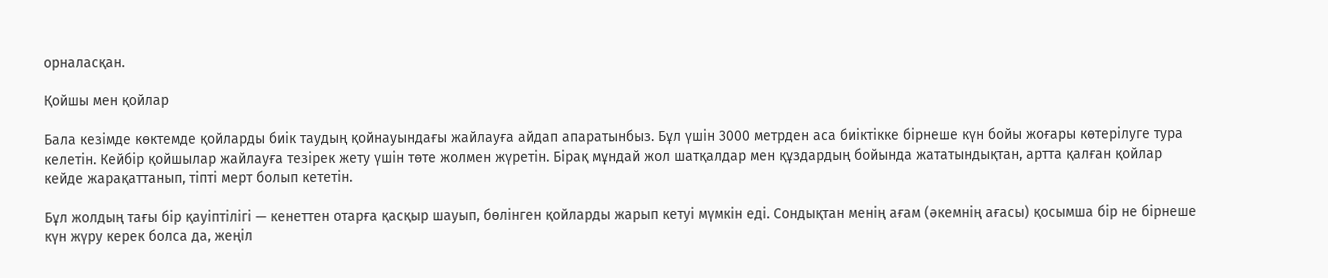орналасқан.

Қойшы мен қойлар

Бала кезімде көктемде қойларды биік таудың қойнауындағы жайлауға айдап апаратынбыз. Бұл үшін 3000 метрден аса биіктікке бірнеше күн бойы жоғары көтерілуге тура келетін. Кейбір қойшылар жайлауға тезірек жету үшін төте жолмен жүретін. Бірақ мұндай жол шатқалдар мен құздардың бойында жататындықтан, артта қалған қойлар кейде жарақаттанып, тіпті мерт болып кететін.

Бұл жолдың тағы бір қауіптілігі — кенеттен отарға қасқыр шауып, бөлінген қойларды жарып кетуі мүмкін еді. Сондықтан менің ағам (әкемнің ағасы) қосымша бір не бірнеше күн жүру керек болса да, жеңіл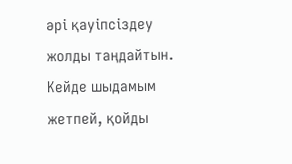әрі қауіпсіздеу жолды таңдайтын. Кейде шыдамым жетпей, қойды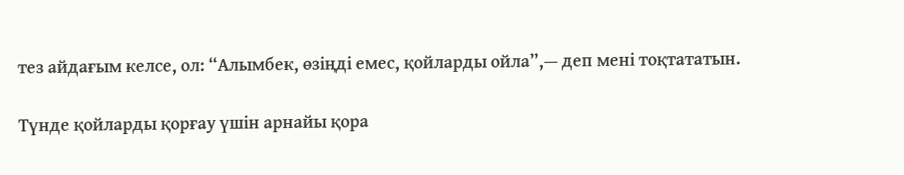тез айдағым келсе, ол: “Алымбек, өзіңді емес, қойларды ойла”,— деп мені тоқтататын.

Түнде қойларды қорғау үшін арнайы қора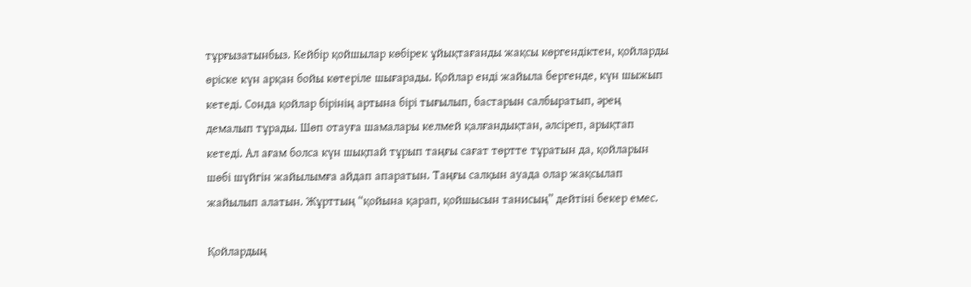тұрғызатынбыз. Кейбір қойшылар көбірек ұйықтағанды жақсы көргендіктен, қойларды өріске күн арқан бойы көтеріле шығарады. Қойлар енді жайыла бергенде, күн шыжып кетеді. Сонда қойлар бірінің артына бірі тығылып, бастарын салбыратып, әрең демалып тұрады. Шөп отауға шамалары келмей қалғандықтан, әлсіреп, арықтап кетеді. Ал ағам болса күн шықпай тұрып таңғы сағат төртте тұратын да, қойларын шөбі шүйгін жайылымға айдап апаратын. Таңғы салқын ауада олар жақсылап жайылып алатын. Жұрттың “қойына қарап, қойшысын танисың” дейтіні бекер емес.

Қойлардың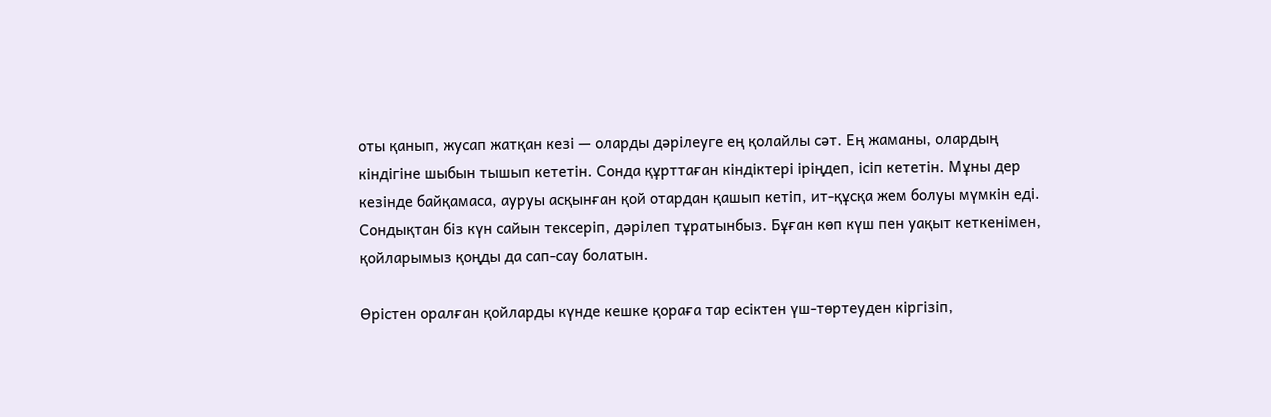оты қанып, жусап жатқан кезі — оларды дәрілеуге ең қолайлы сәт. Ең жаманы, олардың кіндігіне шыбын тышып кететін. Сонда құрттаған кіндіктері іріңдеп, ісіп кететін. Мұны дер кезінде байқамаса, ауруы асқынған қой отардан қашып кетіп, ит-құсқа жем болуы мүмкін еді. Сондықтан біз күн сайын тексеріп, дәрілеп тұратынбыз. Бұған көп күш пен уақыт кеткенімен, қойларымыз қоңды да сап-сау болатын.

Өрістен оралған қойларды күнде кешке қораға тар есіктен үш-төртеуден кіргізіп,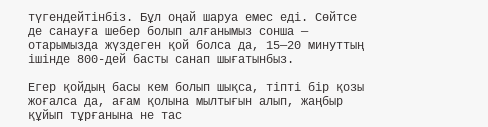түгендейтінбіз. Бұл оңай шаруа емес еді. Сөйтсе де санауға шебер болып алғанымыз сонша — отарымызда жүздеген қой болса да, 15—20 минуттың ішінде 800-дей басты санап шығатынбыз.

Егер қойдың басы кем болып шықса, тіпті бір қозы жоғалса да, ағам қолына мылтығын алып, жаңбыр құйып тұрғанына не тас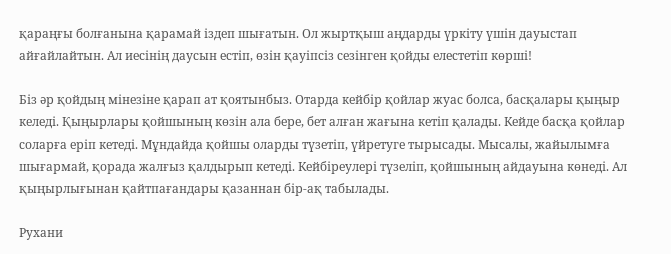қараңғы болғанына қарамай іздеп шығатын. Ол жыртқыш аңдарды үркіту үшін дауыстап айғайлайтын. Ал иесінің даусын естіп, өзін қауіпсіз сезінген қойды елестетіп көрші!

Біз әр қойдың мінезіне қарап ат қоятынбыз. Отарда кейбір қойлар жуас болса, басқалары қыңыр келеді. Қыңырлары қойшының көзін ала бере, бет алған жағына кетіп қалады. Кейде басқа қойлар соларға еріп кетеді. Мұндайда қойшы оларды түзетіп, үйретуге тырысады. Мысалы, жайылымға шығармай, қорада жалғыз қалдырып кетеді. Кейбіреулері түзеліп, қойшының айдауына көнеді. Ал қыңырлығынан қайтпағандары қазаннан бір-ақ табылады.

Рухани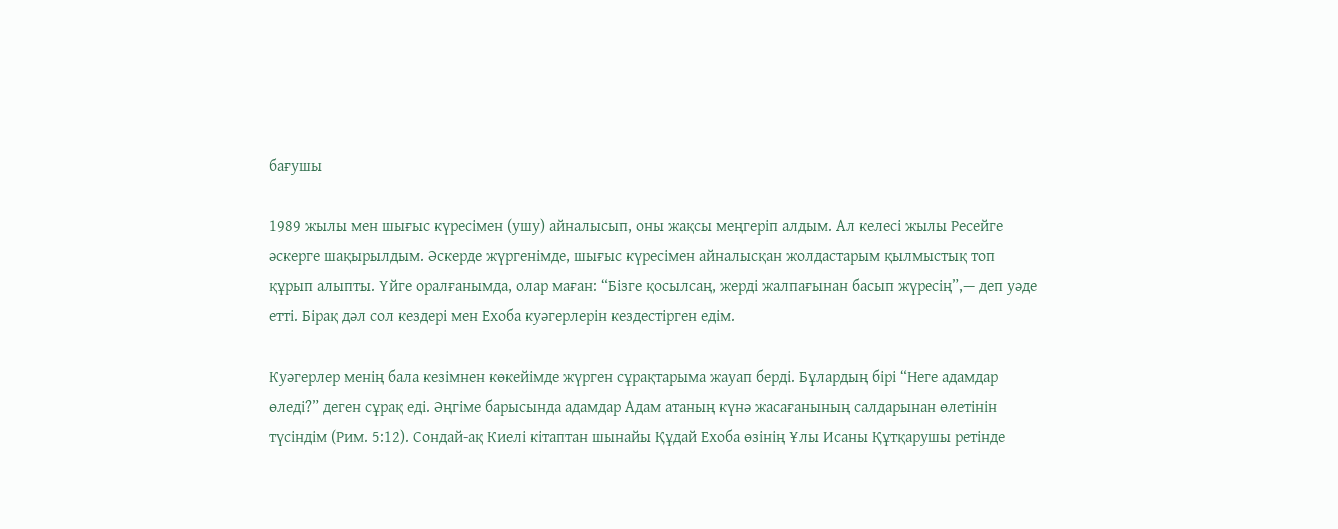бағушы

1989 жылы мен шығыс күресімен (ушу) айналысып, оны жақсы меңгеріп алдым. Ал келесі жылы Ресейге әскерге шақырылдым. Әскерде жүргенімде, шығыс күресімен айналысқан жолдастарым қылмыстық топ құрып алыпты. Үйге оралғанымда, олар маған: “Бізге қосылсаң, жерді жалпағынан басып жүресің”,— деп уәде етті. Бірақ дәл сол кездері мен Ехоба куәгерлерін кездестірген едім.

Куәгерлер менің бала кезімнен көкейімде жүрген сұрақтарыма жауап берді. Бұлардың бірі “Неге адамдар өледі?” деген сұрақ еді. Әңгіме барысында адамдар Адам атаның күнә жасағанының салдарынан өлетінін түсіндім (Рим. 5:12). Сондай-ақ Киелі кітаптан шынайы Құдай Ехоба өзінің Ұлы Исаны Құтқарушы ретінде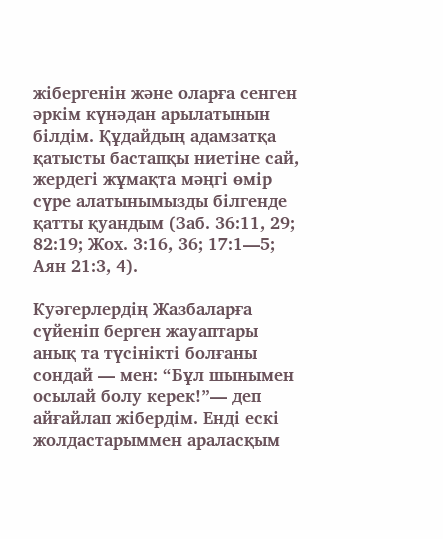жібергенін және оларға сенген әркім күнәдан арылатынын білдім. Құдайдың адамзатқа қатысты бастапқы ниетіне сай, жердегі жұмақта мәңгі өмір сүре алатынымызды білгенде қатты қуандым (Заб. 36:11, 29; 82:19; Жох. 3:16, 36; 17:1—5; Аян 21:3, 4).

Куәгерлердің Жазбаларға сүйеніп берген жауаптары анық та түсінікті болғаны сондай — мен: “Бұл шынымен осылай болу керек!”— деп айғайлап жібердім. Енді ескі жолдастарыммен араласқым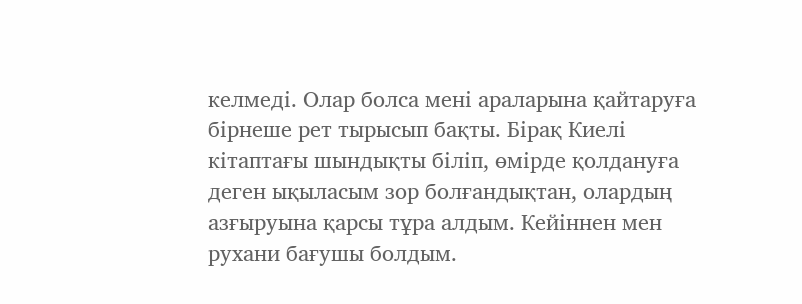келмеді. Олар болса мені араларына қайтаруға бірнеше рет тырысып бақты. Бірақ Киелі кітаптағы шындықты біліп, өмірде қолдануға деген ықыласым зор болғандықтан, олардың азғыруына қарсы тұра алдым. Кейіннен мен рухани бағушы болдым.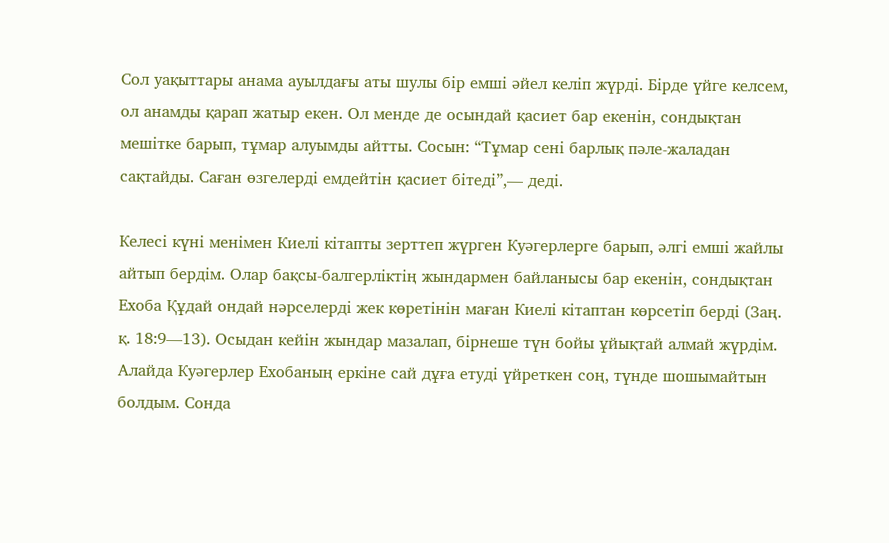Сол уақыттары анама ауылдағы аты шулы бір емші әйел келіп жүрді. Бірде үйге келсем, ол анамды қарап жатыр екен. Ол менде де осындай қасиет бар екенін, сондықтан мешітке барып, тұмар алуымды айтты. Сосын: “Тұмар сені барлық пәле-жаладан сақтайды. Саған өзгелерді емдейтін қасиет бітеді”,— деді.

Келесі күні менімен Киелі кітапты зерттеп жүрген Куәгерлерге барып, әлгі емші жайлы айтып бердім. Олар бақсы-балгерліктің жындармен байланысы бар екенін, сондықтан Ехоба Құдай ондай нәрселерді жек көретінін маған Киелі кітаптан көрсетіп берді (Заң. қ. 18:9—13). Осыдан кейін жындар мазалап, бірнеше түн бойы ұйықтай алмай жүрдім. Алайда Куәгерлер Ехобаның еркіне сай дұға етуді үйреткен соң, түнде шошымайтын болдым. Сонда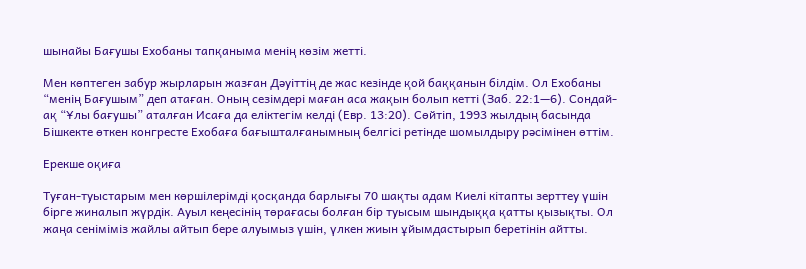шынайы Бағушы Ехобаны тапқаныма менің көзім жетті.

Мен көптеген забур жырларын жазған Дәуіттің де жас кезінде қой баққанын білдім. Ол Ехобаны “менің Бағушым” деп атаған. Оның сезімдері маған аса жақын болып кетті (Заб. 22:1—6). Сондай-ақ “Ұлы бағушы” аталған Исаға да еліктегім келді (Евр. 13:20). Сөйтіп, 1993 жылдың басында Бішкекте өткен конгресте Ехобаға бағышталғанымның белгісі ретінде шомылдыру рәсімінен өттім.

Ерекше оқиға

Туған-туыстарым мен көршілерімді қосқанда барлығы 70 шақты адам Киелі кітапты зерттеу үшін бірге жиналып жүрдік. Ауыл кеңесінің төрағасы болған бір туысым шындыққа қатты қызықты. Ол жаңа сеніміміз жайлы айтып бере алуымыз үшін, үлкен жиын ұйымдастырып беретінін айтты.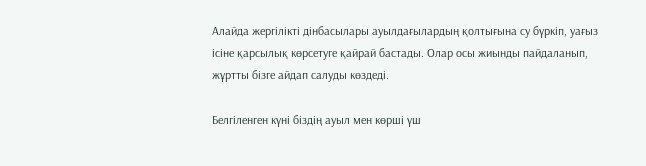Алайда жергілікті дінбасылары ауылдағылардың қолтығына су бүркіп, уағыз ісіне қарсылық көрсетуге қайрай бастады. Олар осы жиынды пайдаланып, жұртты бізге айдап салуды көздеді.

Белгіленген күні біздің ауыл мен көрші үш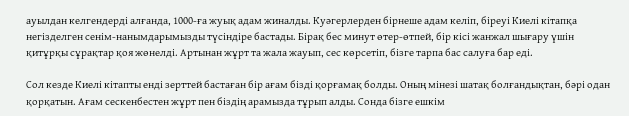ауылдан келгендерді алғанда, 1000-ға жуық адам жиналды. Куәгерлерден бірнеше адам келіп, біреуі Киелі кітапқа негізделген сенім-нанымдарымызды түсіндіре бастады. Бірақ бес минут өтер-өтпей, бір кісі жанжал шығару үшін қитұрқы сұрақтар қоя жөнелді. Артынан жұрт та жала жауып, сес көрсетіп, бізге тарпа бас салуға бар еді.

Сол кезде Киелі кітапты енді зерттей бастаған бір ағам бізді қорғамақ болды. Оның мінезі шатақ болғандықтан, бәрі одан қорқатын. Ағам сескенбестен жұрт пен біздің арамызда тұрып алды. Сонда бізге ешкім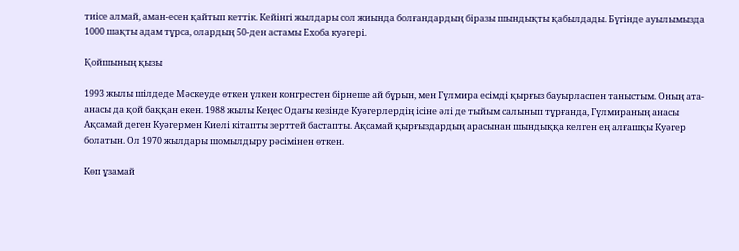тиісе алмай, аман-есен қайтып кеттік. Кейінгі жылдары сол жиында болғандардың біразы шындықты қабылдады. Бүгінде ауылымызда 1000 шақты адам тұрса, олардың 50-ден астамы Ехоба куәгері.

Қойшының қызы

1993 жылы шілдеде Мәскеуде өткен үлкен конгрестен бірнеше ай бұрын, мен Гүлмира есімді қырғыз бауырласпен таныстым. Оның ата-анасы да қой баққан екен. 1988 жылы Кеңес Одағы кезінде Куәгерлердің ісіне әлі де тыйым салынып тұрғанда, Гүлмираның анасы Ақсамай деген Куәгермен Киелі кітапты зерттей бастапты. Ақсамай қырғыздардың арасынан шындыққа келген ең алғашқы Куәгер болатын. Ол 1970 жылдары шомылдыру рәсімінен өткен.

Көп ұзамай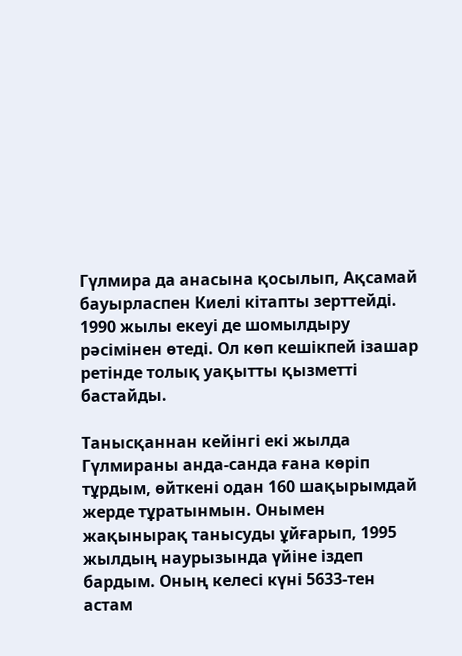Гүлмира да анасына қосылып, Ақсамай бауырласпен Киелі кітапты зерттейді. 1990 жылы екеуі де шомылдыру рәсімінен өтеді. Ол көп кешікпей ізашар ретінде толық уақытты қызметті бастайды.

Танысқаннан кейінгі екі жылда Гүлмираны анда-санда ғана көріп тұрдым, өйткені одан 160 шақырымдай жерде тұратынмын. Онымен жақынырақ танысуды ұйғарып, 1995 жылдың наурызында үйіне іздеп бардым. Оның келесі күні 5633-тен астам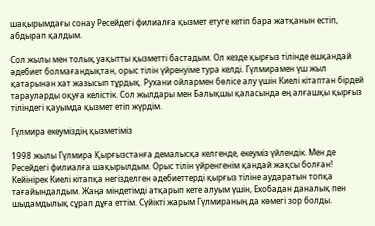шақырымдағы сонау Ресейдегі филиалға қызмет етуге кетіп бара жатқанын естіп, абдырап қалдым.

Сол жылы мен толық уақытты қызметті бастадым. Ол кезде қырғыз тілінде ешқандай әдебиет болмағандықтан, орыс тілін үйренуіме тура келді. Гүлмирамен үш жыл қатарынан хат жазысып тұрдық. Рухани ойлармен бөлісе алу үшін Киелі кітаптан бірдей тарауларды оқуға келістік. Сол жылдары мен Балықшы қаласында ең алғашқы қырғыз тіліндегі қауымда қызмет етіп жүрдім.

Гүлмира екеуміздің қызметіміз

1998 жылы Гүлмира Қырғызстанға демалысқа келгенде, екеуміз үйлендік. Мен де Ресейдегі филиалға шақырылдым. Орыс тілін үйренгенім қандай жақсы болған! Кейінірек Киелі кітапқа негізделген әдебиеттерді қырғыз тіліне аударатын топқа тағайындалдым. Жаңа міндетімді атқарып кете алуым үшін, Ехобадан даналық пен шыдамдылық сұрап дұға еттім. Сүйікті жарым Гүлмираның да көмегі зор болды.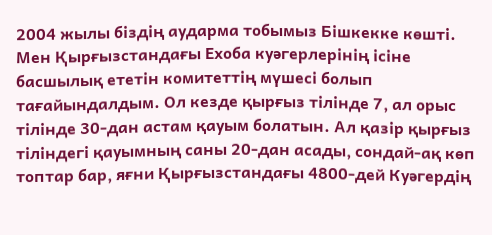2004 жылы біздің аударма тобымыз Бішкекке көшті. Мен Қырғызстандағы Ехоба куәгерлерінің ісіне басшылық ететін комитеттің мүшесі болып тағайындалдым. Ол кезде қырғыз тілінде 7, ал орыс тілінде 30-дан астам қауым болатын. Ал қазір қырғыз тіліндегі қауымның саны 20-дан асады, сондай-ақ көп топтар бар, яғни Қырғызстандағы 4800-дей Куәгердің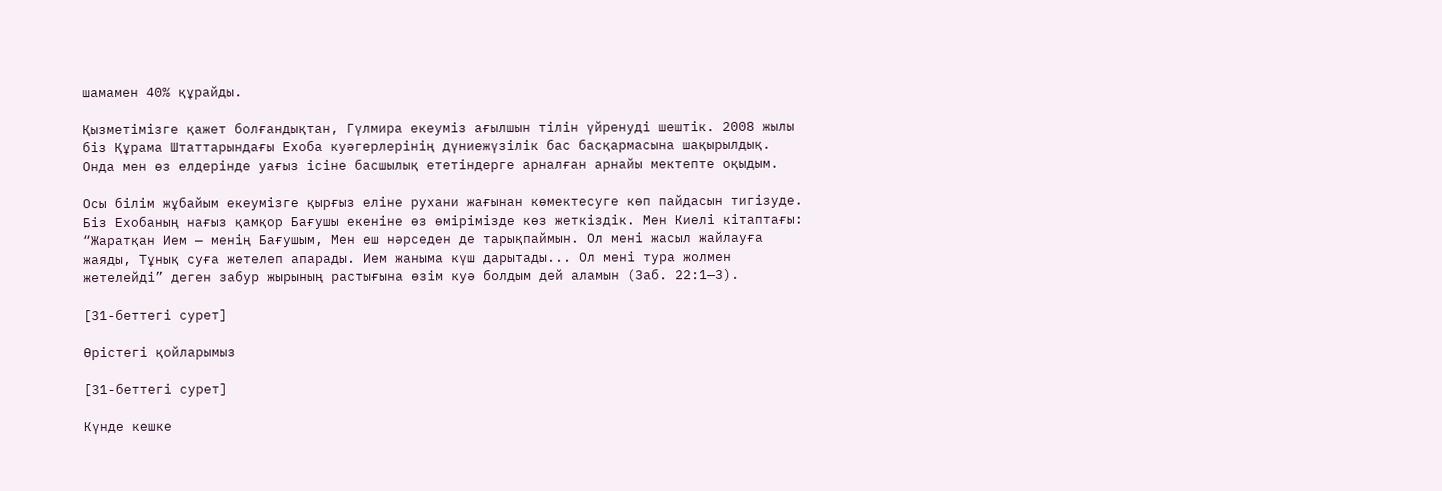шамамен 40% құрайды.

Қызметімізге қажет болғандықтан, Гүлмира екеуміз ағылшын тілін үйренуді шештік. 2008 жылы біз Құрама Штаттарындағы Ехоба куәгерлерінің дүниежүзілік бас басқармасына шақырылдық. Онда мен өз елдерінде уағыз ісіне басшылық ететіндерге арналған арнайы мектепте оқыдым.

Осы білім жұбайым екеумізге қырғыз еліне рухани жағынан көмектесуге көп пайдасын тигізуде. Біз Ехобаның нағыз қамқор Бағушы екеніне өз өмірімізде көз жеткіздік. Мен Киелі кітаптағы: “Жаратқан Ием — менің Бағушым, Мен еш нәрседен де тарықпаймын. Ол мені жасыл жайлауға жаяды, Тұнық суға жетелеп апарады. Ием жаныма күш дарытады... Ол мені тура жолмен жетелейді” деген забур жырының растығына өзім куә болдым дей аламын (Заб. 22:1—3).

[31-беттегі сурет]

Өрістегі қойларымыз

[31-беттегі сурет]

Күнде кешке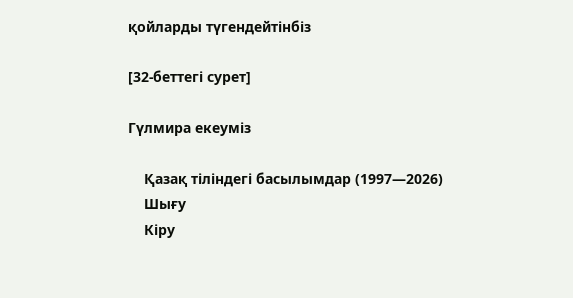қойларды түгендейтінбіз

[32-беттегі сурет]

Гүлмира екеуміз

    Қазақ тіліндегі басылымдар (1997—2026)
    Шығу
    Кіру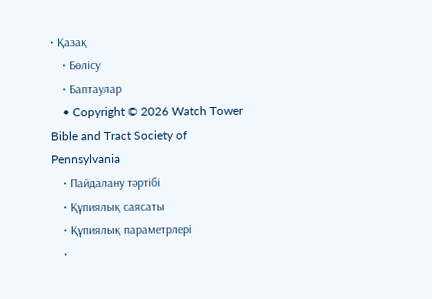• Қазақ
    • Бөлісу
    • Баптаулар
    • Copyright © 2026 Watch Tower Bible and Tract Society of Pennsylvania
    • Пайдалану тәртібі
    • Құпиялық саясаты
    • Құпиялық параметрлері
    •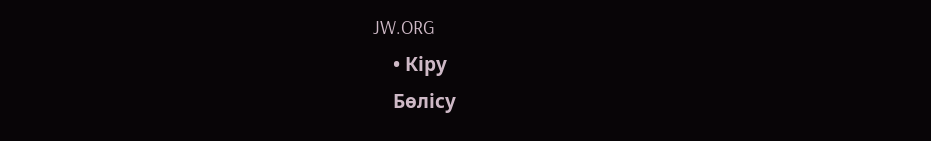JW.ORG
    • Кіру
    Бөлісу